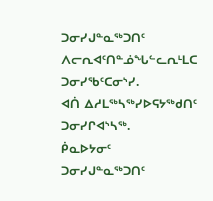ᑐᓂᓯᒍᓐᓇᖅᑐᑎᑦ
ᐱᓕᕆᐊᑦᑎᓐᓅᖓᓪᓚᕆᒻᒪᑕ ᑐᓂᓯᖃᑦᑕᓂᔅᓯ.
ᐊᑏ ᐃᓱᒪᖅᓴᖅᓯᐅᕋᔭᖅᑯᑎᑦ ᑐᓂᓯᒋᐊᔅᓴᖅ.
ᑮᓇᐅᔭᓂᑦ ᑐᓂᓯᒍᓐᓇᖅᑐᑎᑦ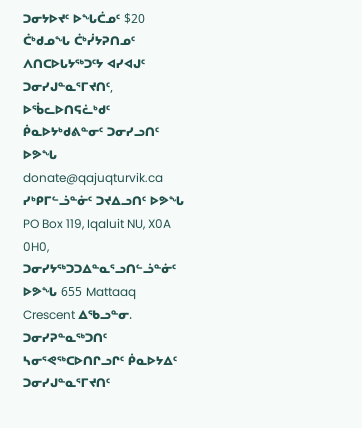ᑐᓂᔭᐅᔪᑦ ᐅᖓᑖᓄᑦ $20 ᑖᒃᑯᓄᖓ ᑖᒃᓰᔭᕈᑎᓄᑦ ᐱᑎᑕᐅᒐᔭᖅᑐᑦᔭ ᐊᓯᐊᒍᑦ ᑐᓂᓯᒍᓐᓇᕐᒥᔪᑎᑦ, ᐅᖄᓚᐅᑎᕋᓛᒃᑯᑦ ᑮᓇᐅᔭᒃᑯᕕᓐᓂᑦ ᑐᓂᓯᓗᑎᑦ ᐅᕗᖓ donate@qajuqturvik.ca ᓯᒃᑭᒥᓪᓘᓐᓃᑦ ᑐᔪᐃᓗᑎᑦ ᐅᕗᖓ PO Box 119, Iqaluit NU, X0A 0H0, ᑐᓂᓯᔭᖅᑐᑐᐃᓐᓇᕐᓗᑎᓪᓘᓐᓃᑦ ᐅᕗᖓ 655 Mattaaq Crescent ᐃᖃᓗᓐᓂ.
ᑐᓂᓯᕈᓐᓇᖅᑐᑎᑦ ᓴᓂᕐᕙᖅᑕᐅᑎᒋᓗᒋᑦ ᑮᓇᐅᔭᐃᑦ
ᑐᓂᓯᒍᓐᓇᕐᒥᔪᑎᑦ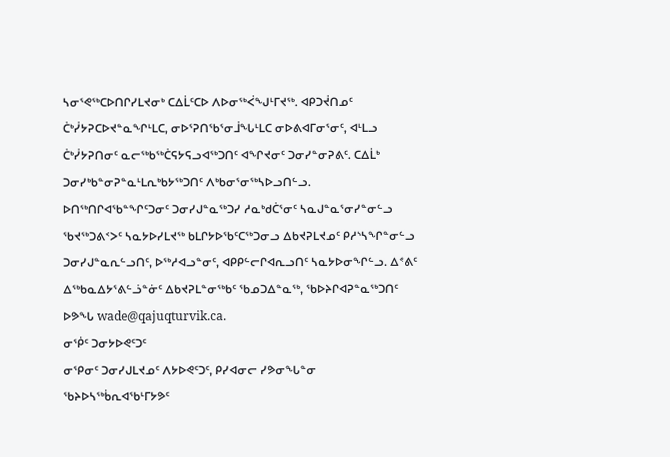ᓴᓂᕐᕙᖅᑕᐅᑎᒋᓯᒪᔪᓂᒃ ᑕᐃᒫᑦᑕᐅ ᐱᐅᓂᖅᐹᖑᒻᒥᔪᖅ. ᐊᑭᑐᔫᑎᓄᑦ ᑖᒃᓰᔭᕈᑕᐅᔪᓐᓇᖏᒻᒪᑕ, ᓂᐅᕐᕈᑎᖃᕐᓂᒨᖓᒻᒪᑕ ᓂᐅᕕᐊᒥᓂᕐᓂᑦ, ᐊᒻᒪᓗ ᑖᒃᓰᔭᕈᑎᓂᑦ ᓇᓕᖅᑲᖅᑖᕋᔭᕋᓗᐊᖅᑐᑎᑦ ᐊᖏᔪᓂᑦ ᑐᓂᓯᓐᓂᕈᕕᑦ. ᑕᐃᒫᒃ ᑐᓂᓯᒃᑲᓐᓂᕈᓐᓇᒻᒪᕆᒃᑲᔭᖅᑐᑎᑦ ᐱᒃᑲᓂᕐᓂᖅᓴᐅᓗᑎᓪᓗ.
ᐅᑎᖅᑎᒋᐊᖃᓐᖏᑦᑐᓂᑦ ᑐᓂᓯᒍᓐᓇᖅᑐᓯ ᓱᓇᒃᑯᑖᕐᓂᑦ ᓴᓇᒍᓐᓇᕐᓂᓯᓐᓂᓪᓗ
ᖃᔪᖅᑐᕕᑉᐳᑦ ᓴᓇᔭᐅᓯᒪᔪᖅ ᑲᒪᒋᔭᐅᖃᑦᑕᖅᑐᓂᓗ ᐃᑲᔪᕈᒪᔪᓄᑦ ᑭᓱᔅᓴᖏᓐᓂᓪᓗ ᑐᓂᓯᒍᓐᓇᕆᓪᓗᑎᑦ, ᐅᖅᓱᐊᓗᓐᓂᑦ, ᐊᑭᑭᓪᓕᒋᐊᕆᓗᑎᑦ ᓴᓇᔭᐅᓂᖏᓪᓗ. ᐃᕝᕕᑦ ᐃᖅᑲᓇᐃᔭᕐᕕᓪᓘᓐᓃᑦ ᐃᑲᔪᕈᒪᓐᓂᖅᑲᑦ ᖃᓄᑐᐃᓐᓇᖅ, ᖃᐅᔨᒋᐊᕈᓐᓇᖅᑐᑎᑦ ᐅᕗᖓ wade@qajuqturvik.ca.
ᓂᖀᑦ ᑐᓂᔭᐅᕙᑦᑐᑦ
ᓂᕿᓂᑦ ᑐᓂᓯᒍᒪᔪᓄᑦ ᐱᔭᐅᕙᑦᑐᑦ, ᑭᓯᐊᓂᓕ ᓯᕗᓂᖓᓐᓂ ᖃᔨᐅᓴᖅᑳᕆᐊᖃᒻᒥᔭᕗᑦ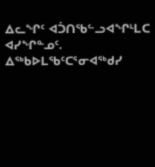ᐃᓚᖏᑦ ᐊᑑᑎᖃᓪᓗᐊᖏᒻᒪᑕ ᐊᓯᖏᓐᓄᑦ. ᐃᖅᑲᐅᒪᖃᑦᑕᕐᓂᐊᖅᑯᓯ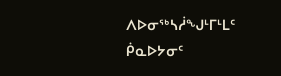ᐱᐅᓂᖅᓴᓲᖑᒻᒥᒻᒪᑦ ᑮᓇᐅᔭᓂᑦ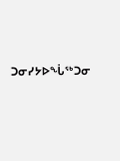ᑐᓂᓯᔭᐅᖔᖅᑐᓂ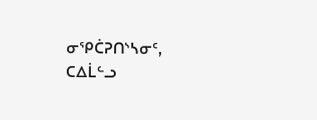ᓂᕿᑖᕈᑎᔅᓴᓂᑦ, ᑕᐃᒫᓪᓗ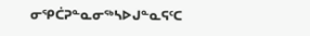ᓂᕿᑖᕈᓐᓇᓂᖅᓴᐅᒍᓐᓇᕋᑦᑕ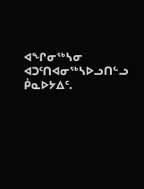ᐊᖏᓂᖅᓴᓂ ᐊᑐᑦᑎᐊᓂᖅᓴᐅᓗᑎᓪᓗ ᑮᓇᐅᔭᐃᑦ.